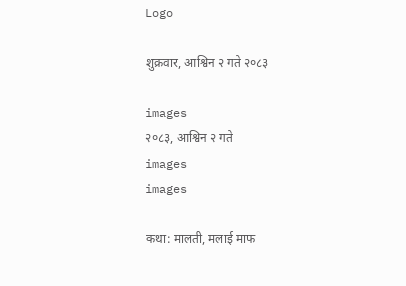Logo

शुक्रवार, आश्विन २ गते २०८३

images
२०८३, आश्विन २ गते
images
images

कथा: मालती, मलाई माफ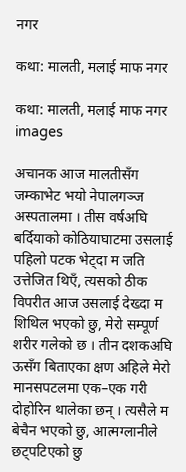नगर

कथा: मालती, मलाई माफ नगर

कथा: मालती, मलाई माफ नगर
images

अचानक आज मालतीसँग जम्काभेट भयो नेपालगञ्ज अस्पतालमा । तीस वर्षअघि बर्दियाको कोठियाघाटमा उसलाई पहिलो पटक भेट्दा म जति उत्तेजित थिएँ, त्यसको ठीक विपरीत आज उसलाई देख्दा म शिथिल भएको छु, मेरो सम्पूर्ण शरीर गलेको छ । तीन दशकअघि ऊसँग बिताएका क्षण अहिले मेरो मानसपटलमा एक–एक गरी दोहोरिन थालेका छन् । त्यसैले म बेचैन भएको छु, आत्मग्लानीले छट्पटिएको छु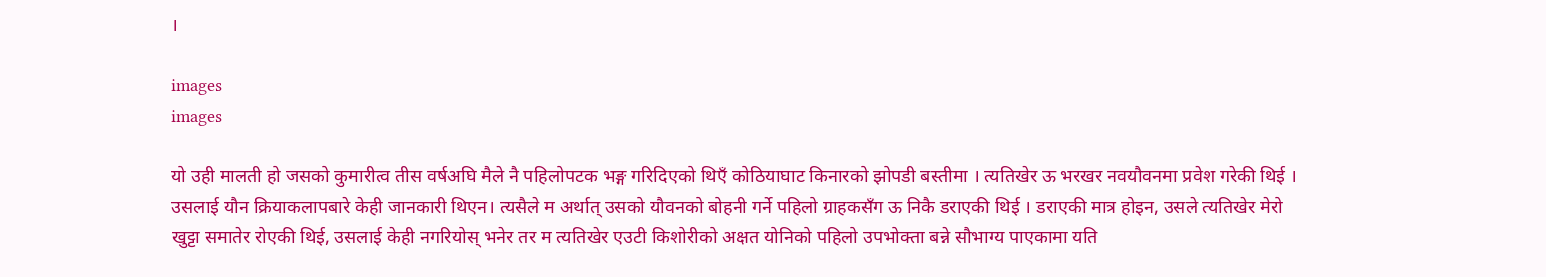।

images
images

यो उही मालती हो जसको कुमारीत्व तीस वर्षअघि मैले नै पहिलोपटक भङ्ग गरिदिएको थिएँ कोठियाघाट किनारको झोपडी बस्तीमा । त्यतिखेर ऊ भरखर नवयौवनमा प्रवेश गरेकी थिई । उसलाई यौन क्रियाकलापबारे केही जानकारी थिएन। त्यसैले म अर्थात् उसको यौवनको बोहनी गर्ने पहिलो ग्राहकसँग ऊ निकै डराएकी थिई । डराएकी मात्र होइन, उसले त्यतिखेर मेरो खुट्टा समातेर रोएकी थिई, उसलाई केही नगरियोस् भनेर तर म त्यतिखेर एउटी किशोरीको अक्षत योनिको पहिलो उपभोक्ता बन्ने सौभाग्य पाएकामा यति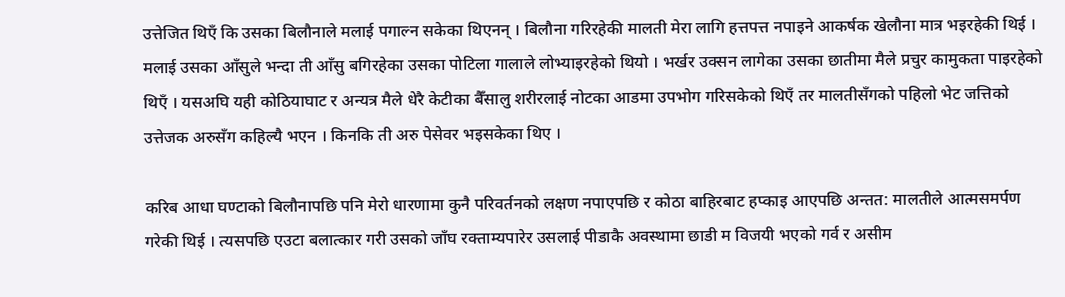उत्तेजित थिएँ कि उसका बिलौनाले मलाई पगाल्न सकेका थिएनन् । बिलौना गरिरहेकी मालती मेरा लागि हत्तपत्त नपाइने आकर्षक खेलौना मात्र भइरहेकी थिई ।
मलाई उसका आँसुले भन्दा ती आँसु बगिरहेका उसका पोटिला गालाले लोभ्याइरहेको थियो । भर्खर उक्सन लागेका उसका छातीमा मैले प्रचुर कामुकता पाइरहेको थिएँ । यसअघि यही कोठियाघाट र अन्यत्र मैले धेरै केटीका बैँसालु शरीरलाई नोटका आडमा उपभोग गरिसकेको थिएँ तर मालतीसँगको पहिलो भेट जत्तिको उत्तेजक अरुसँग कहिल्यै भएन । किनकि ती अरु पेसेवर भइसकेका थिए ।

करिब आधा घण्टाको बिलौनापछि पनि मेरो धारणामा कुनै परिवर्तनको लक्षण नपाएपछि र कोठा बाहिरबाट हप्काइ आएपछि अन्तत: मालतीले आत्मसमर्पण गरेकी थिई । त्यसपछि एउटा बलात्कार गरी उसको जाँघ रक्ताम्यपारेर उसलाई पीडाकै अवस्थामा छाडी म विजयी भएको गर्व र असीम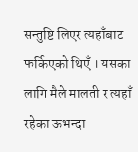सन्तुष्टि लिएर त्यहाँबाट फर्किएको थिएँ । यसका लागि मैले मालती र त्यहाँ रहेका ऊभन्दा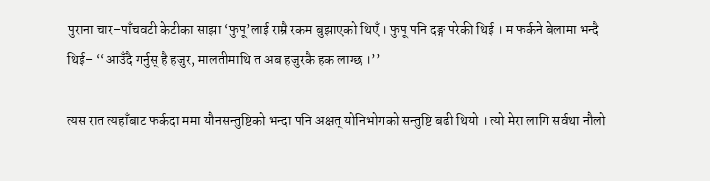पुराना चार–पाँचवटी केटीका साझा ‘फुपू’लाई राम्रै रकम बुझाएको थिएँ । फुपू पनि दङ्ग परेकी थिई । म फर्कने बेलामा भन्दै थिई– ‘‘आउँदै गर्नुस् है हजुर, मालतीमाथि त अब हजुरकै हक लाग्छ ।’’

त्यस रात त्यहाँबाट फर्कदा ममा यौनसन्तुष्टिको भन्दा पनि अक्षत् योनिभोगको सन्तुष्टि बढी थियो । त्यो मेरा लागि सर्वथा नौलो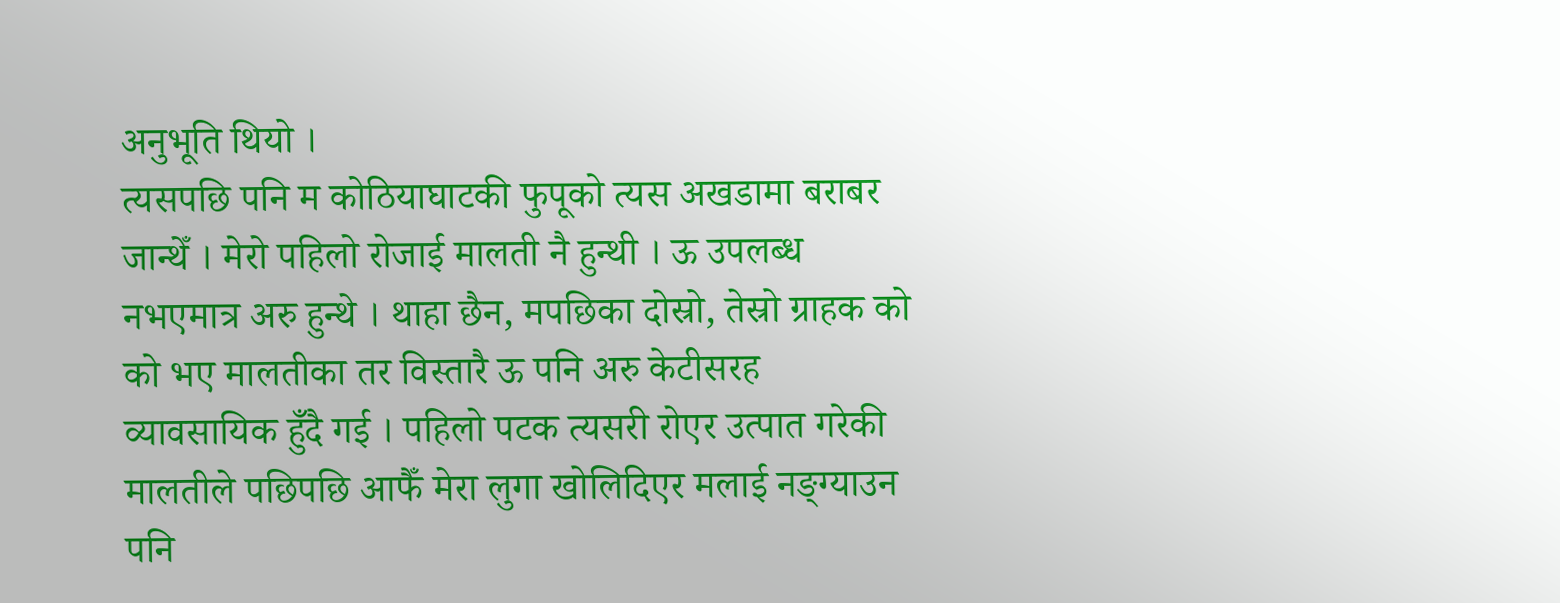अनुभूति थियो ।
त्यसपछि पनि म कोठियाघाटकी फुपूको त्यस अखडामा बराबर जान्थेँ । मेरो पहिलो रोजाई मालती नै हुन्थी । ऊ उपलब्ध नभएमात्र अरु हुन्थे । थाहा छैन, मपछिका दोस्रो, तेस्रो ग्राहक को को भए मालतीका तर विस्तारै ऊ पनि अरु केटीसरह व्यावसायिक हुँदै गई । पहिलो पटक त्यसरी रोएर उत्पात गरेकी मालतीले पछिपछि आफैँ मेरा लुगा खोलिदिएर मलाई नङ्ग्याउन पनि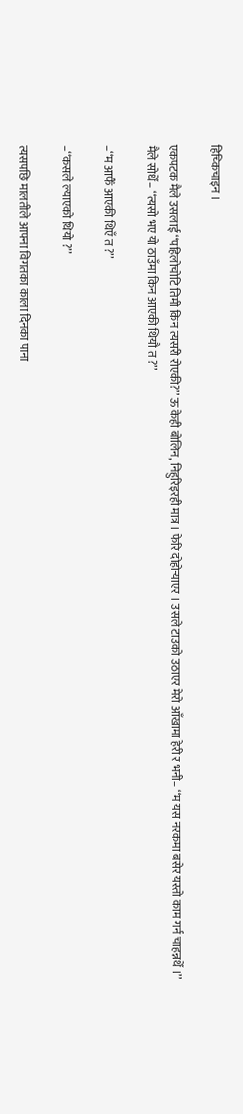हिच्किचाइन ।

एकपटक मैले उसलाई ‘‘पहिलोचोटि तिमी किन त्यसरी रोएकी?’’ ऊ केही बोलिन, निहुरिइरही मात्र । फेरि दोहोर्‍याएर । उसले टाउको उठाएर मेरो आँखामा हेरी र भनी– ‘‘म यस नरकमा बसेर यस्तो काम गर्न चाहन्नथेँ ।’’
मैले सोधेँ– ‘‘त्यसो भए यो ठाउँमा किन आएकी थियौ त ?’’

–‘‘म आफैँ आएकी थिएँ त ?’’

–‘‘कसले ल्याएको थियो ?’’

त्यसपछि मालतीले आफ्ना विगतका काला दिनका पाना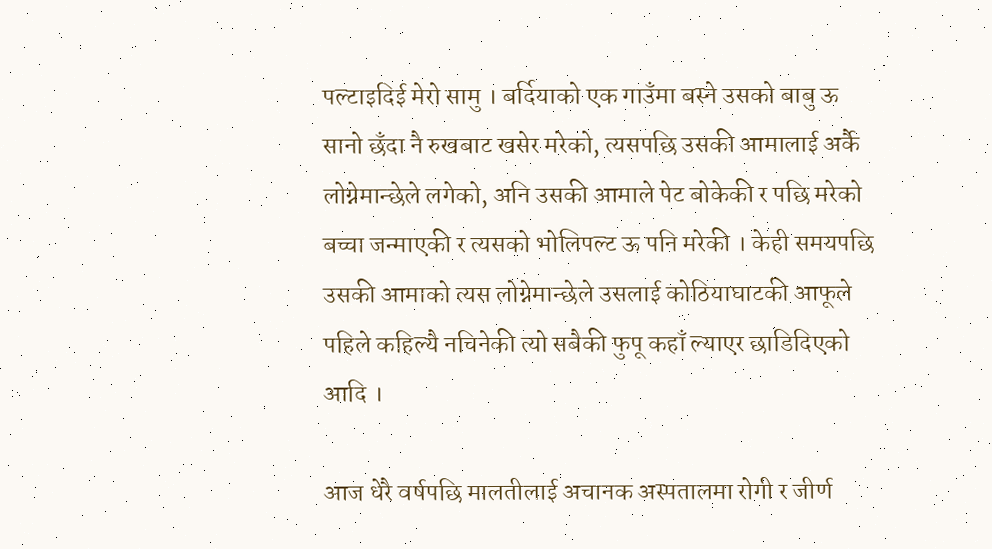पल्टाइदिई मेरो सामु । बर्दियाको एक गाउँमा बस्ने उसको बाबु ऊ सानो छँदा नै रुखबाट खसेर मरेको, त्यसपछि उसकी आमालाई अर्कै लोग्नेमान्छेले लगेको, अनि उसकी आमाले पेट बोकेकी र पछि मरेको बच्चा जन्माएकी र त्यसको भोलिपल्ट ऊ पनि मरेकी । केही समयपछि उसकी आमाको त्यस लोग्नेमान्छेले उसलाई कोठियाघाटकी आफूले पहिले कहिल्यै नचिनेकी त्यो सबैकी फुपू कहाँ ल्याएर छाडिदिएको आदि ।

आज धेरै वर्षपछि मालतीलाई अचानक अस्पतालमा रोगी र जीर्ण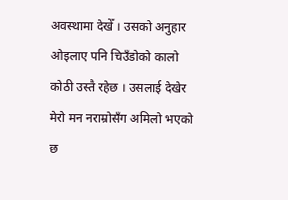अवस्थामा देखेँ । उसको अनुहार ओइलाए पनि चिउँडोको कालो कोठी उस्तै रहेछ । उसलाई देखेर मेरो मन नराम्रोसँग अमिलो भएको छ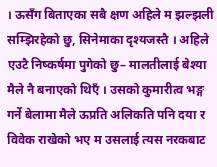। ऊसँग बिताएका सबै क्षण अहिले म झल्झली सम्झिरहेको छु, सिनेमाका दृश्यजस्तै । अहिले एउटै निष्कर्षमा पुगेको छु– मालतीलाई बेश्या मैले नै बनाएको थिएँ । उसको कुमारीत्व भङ्ग गर्ने बेलामा मैले ऊप्रति अलिकति पनि दया र विवेक राखेको भए म उसलाई त्यस नरकबाट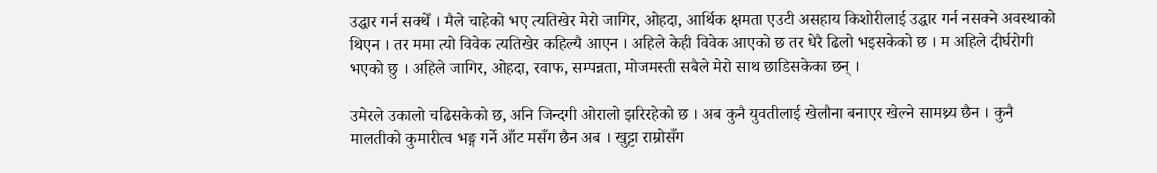उद्धार गर्न सक्थेँ । मैले चाहेको भए त्यतिखेर मेरो जागिर, ओहदा, आर्थिक क्षमता एउटी असहाय किशोरीलाई उद्धार गर्न नसक्ने अवस्थाको थिएन । तर ममा त्यो विवेक त्यतिखेर कहिल्यै आएन । अहिले केही विवेक आएको छ तर धेरै ढिलो भइसकेको छ । म अहिले दीर्घरोगी भएको छु । अहिले जागिर, ओहदा, रवाफ, सम्पन्नता, मोजमस्ती सबैले मेरो साथ छाडिसकेका छन् ।

उमेरले उकालो चढिसकेको छ, अनि जिन्दगी ओरालो झरिरहेको छ । अब कुनै युवतीलाई खेलौना बनाएर खेल्ने सामथ्र्य छैन । कुनै मालतीको कुमारीत्व भङ्ग गर्ने आँट मसँग छैन अब । खुट्टा राम्रोसँग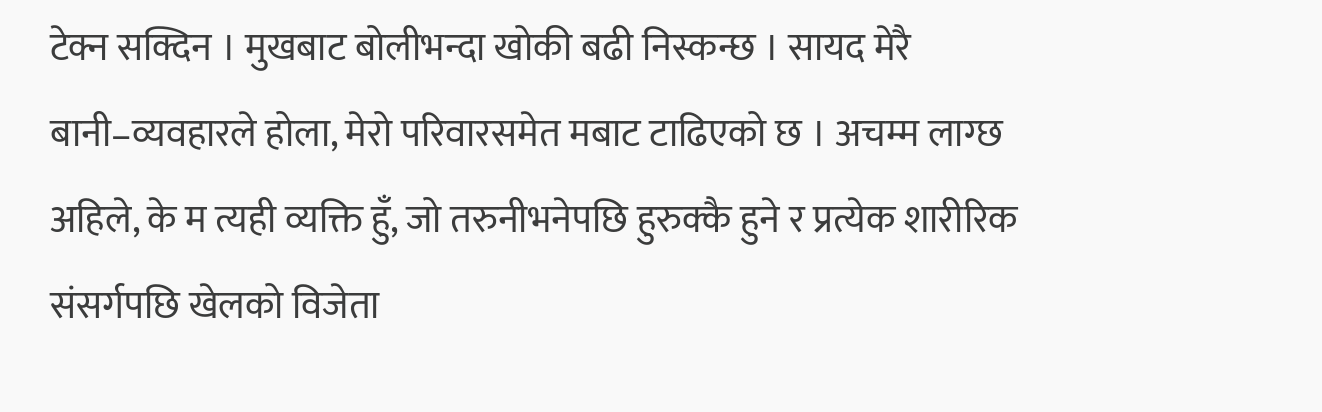टेक्न सक्दिन । मुखबाट बोलीभन्दा खोकी बढी निस्कन्छ । सायद मेरै बानी–व्यवहारले होला, मेरो परिवारसमेत मबाट टाढिएको छ । अचम्म लाग्छ अहिले, के म त्यही व्यक्ति हुँ, जो तरुनीभनेपछि हुरुक्कै हुने र प्रत्येक शारीरिक संसर्गपछि खेलको विजेता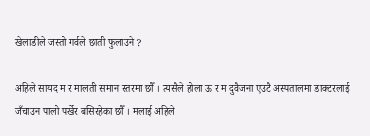खेलाडीले जस्तो गर्वले छाती फुलाउने ?

अहिले सायद म र मालती समान स्तरमा छौँ । त्यसैले होला ऊ र म दुवैजना एउटै अस्पतालमा डाक्टरलाई जँचाउन पालो पर्खेर बसिरहेका छौँ । मलाई अहिले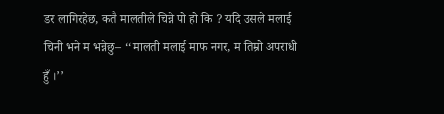डर लागिरहेछ, कतै मालतीले चिन्ने पो हो कि ? यदि उसले मलाई चिनी भने म भन्नेछु– ‘‘मालती मलाई माफ नगर, म तिम्रो अपराधी हुँ ।’’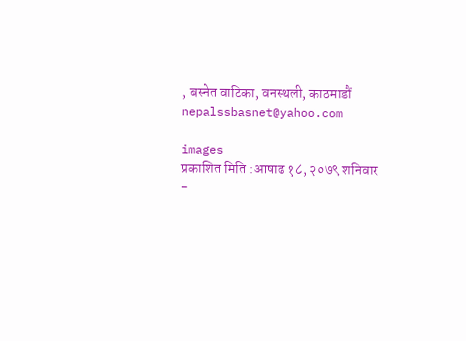, बस्नेत वाटिका, वनस्थली, काठमाडौं
nepalssbasnet@yahoo.com

images
प्रकाशित मिति :आषाढ १८, २०७९ शनिवार -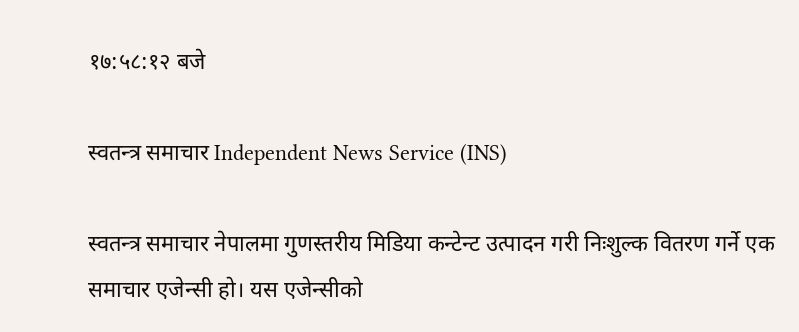१७:५८:१२ बजे

स्वतन्त्र समाचार Independent News Service (INS)

स्वतन्त्र समाचार नेपालमा गुणस्तरीय मिडिया कन्टेन्ट उत्पादन गरी निःशुल्क वितरण गर्ने एक समाचार एजेन्सी हो। यस एजेन्सीको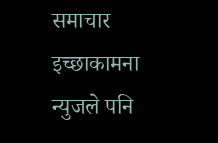समाचार इच्छाकामना न्युजले पनि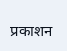प्रकाशन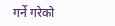गर्ने गरेको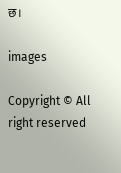छ।

images

Copyright © All right reserved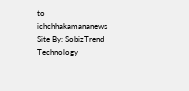to ichchhakamananews Site By: SobizTrend Technology